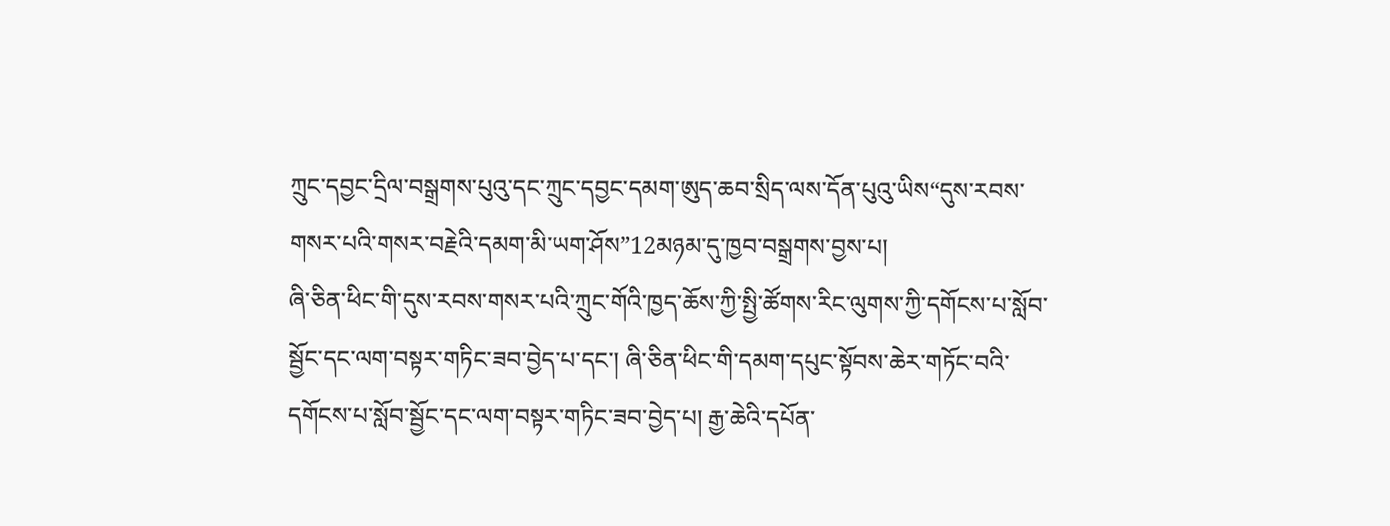ཀྲུང་དབྱང་དྲིལ་བསྒྲགས་པུའུ་དང་ཀྲུང་དབྱང་དམག་ཨུད་ཆབ་སྲིད་ལས་དོན་པུའུ་ཡིས“དུས་རབས་གསར་པའི་གསར་བརྗེའི་དམག་མི་ཡག་ཤོས”12མཉམ་དུ་ཁྱབ་བསྒྲགས་བྱས་པ།
ཞི་ཅིན་ཕིང་གི་དུས་རབས་གསར་པའི་ཀྲུང་གོའི་ཁྱད་ཆོས་ཀྱི་སྤྱི་ཚོགས་རིང་ལུགས་ཀྱི་དགོངས་པ་སློབ་སྦྱོང་དང་ལག་བསྟར་གཏིང་ཟབ་བྱེད་པ་དང་། ཞི་ཅིན་ཕིང་གི་དམག་དཔུང་སྟོབས་ཆེར་གཏོང་བའི་དགོངས་པ་སློབ་སྦྱོང་དང་ལག་བསྟར་གཏིང་ཟབ་བྱེད་པ། རྒྱ་ཆེའི་དཔོན་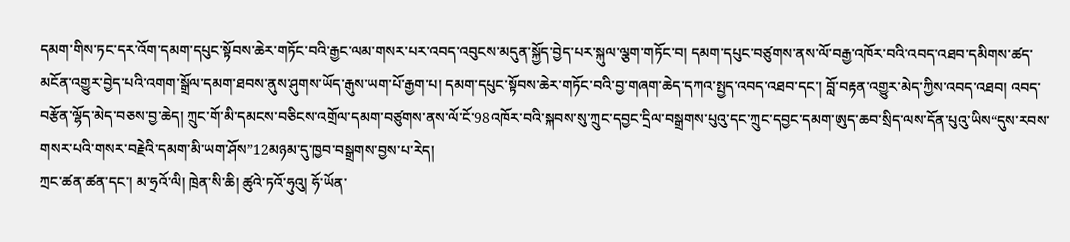དམག་གིས་ཏང་དར་འོག་དམག་དཔུང་སྟོབས་ཆེར་གཏོང་བའི་རྒྱང་ལམ་གསར་པར་འབད་འབུངས་མདུན་སྐྱོད་བྱེད་པར་སྐུལ་ལྕག་གཏོང་བ། དམག་དཔུང་བཙུགས་ནས་ལོ་བརྒྱ་འཁོར་བའི་འབད་འཐབ་དམིགས་ཚད་མངོན་འགྱུར་བྱེད་པའི་འགག་སྒྲོལ་དམག་ཐབས་ནུས་ཤུགས་ཡོད་རྒུས་ཡག་པོ་རྒྱག་པ། དམག་དཔུང་སྟོབས་ཆེར་གཏོང་བའི་བྱ་གཞག་ཆེད་དཀའ་སྤྱད་འབད་འཐབ་དང་། བློ་བརྟན་འགྱུར་མེད་ཀྱིས་འབད་འཐབ། འབད་བརྩོན་ལྷོད་མེད་བཅས་བྱ་ཆེད། ཀྲུང་གོ་མི་དམངས་བཅིངས་འགྲོལ་དམག་བཙུགས་ནས་ལོ་ངོ་98འཁོར་བའི་སྐབས་སུ་ཀྲུང་དབྱང་དྲིལ་བསྒྲགས་པུའུ་དང་ཀྲུང་དབྱང་དམག་ཨུད་ཆབ་སྲིད་ལས་དོན་པུའུ་ཡིས“དུས་རབས་གསར་པའི་གསར་བརྗེའི་དམག་མི་ཡག་ཤོས”12མཉམ་དུ་ཁྱབ་བསྒྲགས་བྱས་པ་རེད།
ཀྲང་ཚན་ཚན་དང་། མ་ཧྲའོ་ལི། ཁྲེན་སི་ཆི། ཚུའེ་ཏའོ་ཧུའུ། ཧོ་ཡོན་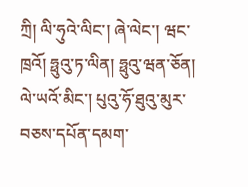ཀྲི། ལི་ཧུའེ་ལིང་། ཞེ་ལེང་། ཝང་ཁྲའོ། ཧྥུའུ་ཏ་ལིན། ཧྥུའུ་ཝན་ཅོན། ལེ་ཡའོ་མིང་། པུའུ་ཧོ་ཐུའུ་མུར་བཅས་དཔོན་དམག་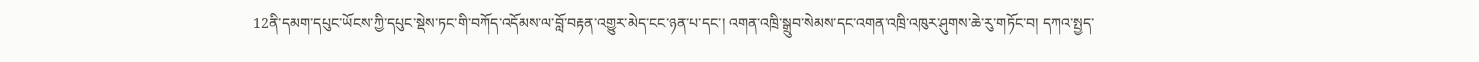12ནི་དམག་དཔུང་ཡོངས་ཀྱི་དཔུང་སྡེས་ཏང་གི་བཀོད་འདོམས་ལ་བློ་བརྟན་འགྱུར་མེད་ངང་ཉན་པ་དང་། འགན་འཁྲི་སྒྲུབ་སེམས་དང་འགན་འཁྲི་འཁུར་ཤུགས་ཆེ་རུ་གཏོང་བ། དཀའ་སྤྱད་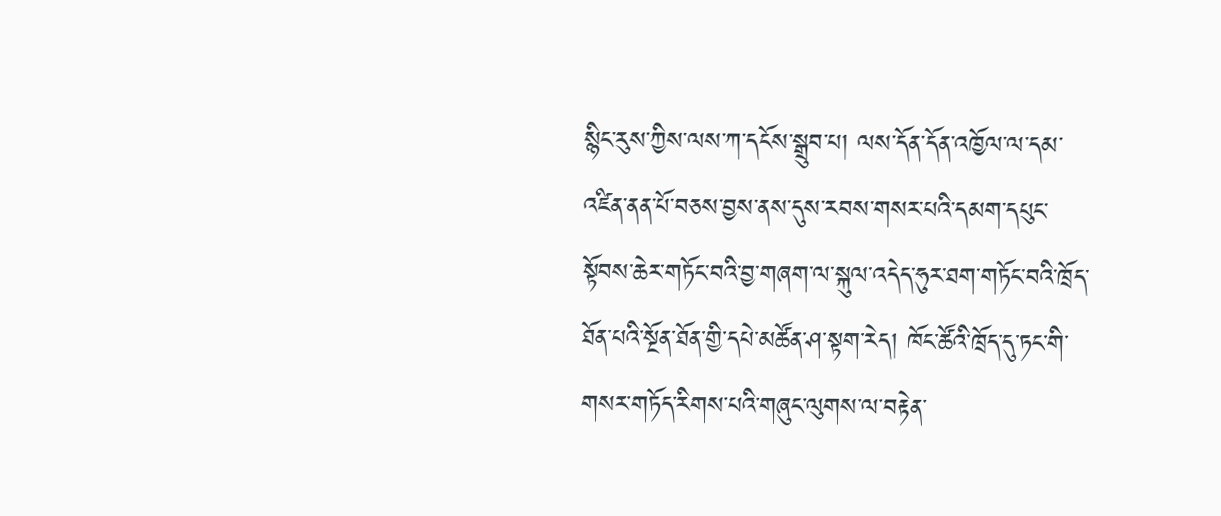སྙིང་རུས་ཀྱིས་ལས་ཀ་དངོས་སྒྲུབ་པ། ལས་དོན་དོན་འཁྱོལ་ལ་དམ་འཛིན་ནན་པོ་བཅས་བྱས་ནས་དུས་རབས་གསར་པའི་དམག་དཔུང་སྟོབས་ཆེར་གཏོང་བའི་བྱ་གཞག་ལ་སྐུལ་འདེད་ཧུར་ཐག་གཏོང་བའི་ཁྲོད་ཐོན་པའི་སྔོན་ཐོན་གྱི་དཔེ་མཚོན་ཤ་སྟག་རེད། ཁོང་ཚོའི་ཁྲོད་དུ་ཏང་གི་གསར་གཏོད་རིགས་པའི་གཞུང་ལུགས་ལ་བརྟེན་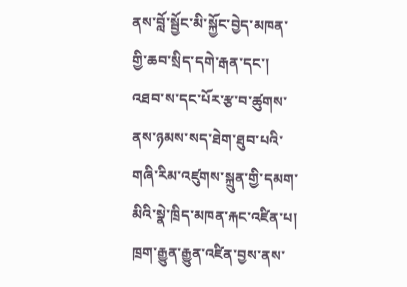ནས་བློ་སྦྱོང་མི་སྐྱོང་བྱེད་མཁན་གྱི་ཆབ་སྲིད་དགེ་རྒན་དང་། འཐབ་ས་དང་པོར་རྩ་བ་ཚུགས་ནས་ཉམས་སད་ཐེག་ཐུབ་པའི་གཞི་རིམ་འཛུགས་སྐྲུན་གྱི་དམག་མིའི་སྣེ་ཁྲིད་མཁན་རྐང་འཛིན་པ། ཁྲག་རྒྱུན་རྒྱུན་འཛིན་བྱས་ནས་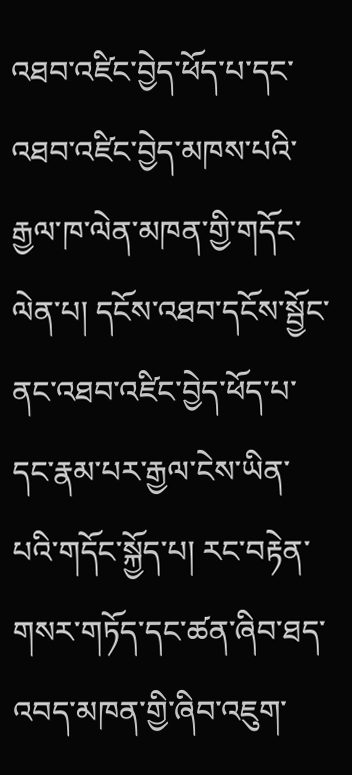འཐབ་འཛིང་བྱེད་ཕོད་པ་དང་འཐབ་འཛིང་བྱེད་མཁས་པའི་རྒྱལ་ཁ་ལེན་མཁན་གྱི་གདོང་ལེན་པ། དངོས་འཐབ་དངོས་སྦྱོང་ནང་འཐབ་འཛིང་བྱེད་ཕོད་པ་དང་རྣམ་པར་རྒྱལ་ངེས་ཡིན་པའི་གདོང་སྐྱོད་པ། རང་བརྟེན་གསར་གཏོད་དང་ཚན་ཞིབ་ཐད་འབད་མཁན་གྱི་ཞིབ་འཇུག་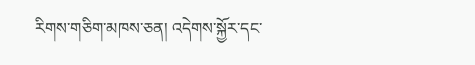རིགས་གཅིག་མཁས་ཅན། འདེགས་སྐྱོར་དང་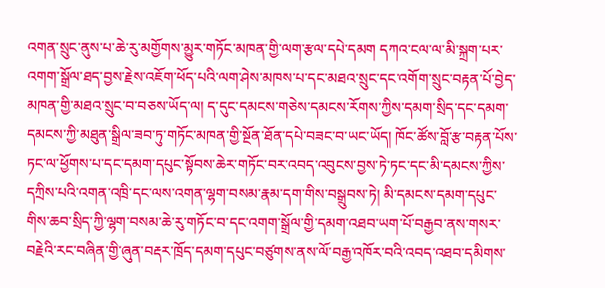འགན་སྲུང་ནུས་པ་ཆེ་རུ་མགྱོགས་མྱུར་གཏོང་མཁན་གྱི་ལག་རྩལ་དཔེ་དམག དཀའ་ངལ་ལ་མི་སྐྲག་པར་འགག་སྒྲོལ་ཐད་བྱས་རྗེས་འཇོག་ཕོད་པའི་ལག་ཤེས་མཁས་པ་དང་མཐའ་སྲུང་དང་འགོག་སྲུང་བརྟན་པོ་བྱེད་མཁན་གྱི་མཐའ་སྲུང་བ་བཅས་ཡོད་ལ། ད་དུང་དམངས་གཅེས་དམངས་རོགས་ཀྱིས་དམག་སྲིད་དང་དམག་དམངས་ཀྱི་མཐུན་སྒྲིལ་ཟབ་ཏུ་གཏོང་མཁན་གྱི་སྔོན་ཐོན་དཔེ་བཟང་བ་ཡང་ཡོད། ཁོང་ཚོས་བློ་རྩ་བརྟན་པོས་ཏང་ལ་ཕྱོགས་པ་དང་དམག་དཔུང་སྟོབས་ཆེར་གཏོང་བར་འབད་འབུངས་བྱས་ཏེ་ཏང་དང་མི་དམངས་ཀྱིས་དཀྲིས་པའི་འགན་འཁྲི་དང་ལས་འགན་ལྷག་བསམ་རྣམ་དག་གིས་བསྒྲུབས་ཏེ། མི་དམངས་དམག་དཔུང་གིས་ཆབ་སྲིད་ཀྱི་ལྷག་བསམ་ཆེ་རུ་གཏོང་བ་དང་འགག་སྒྲོལ་གྱི་དམག་འཐབ་ཡག་པོ་བརྒྱབ་ནས་གསར་བརྗེའི་རང་བཞིན་གྱི་ཞུན་བརྡར་ཁྲོད་དམག་དཔུང་བཙུགས་ནས་ལོ་བརྒྱ་འཁོར་བའི་འབད་འཐབ་དམིགས་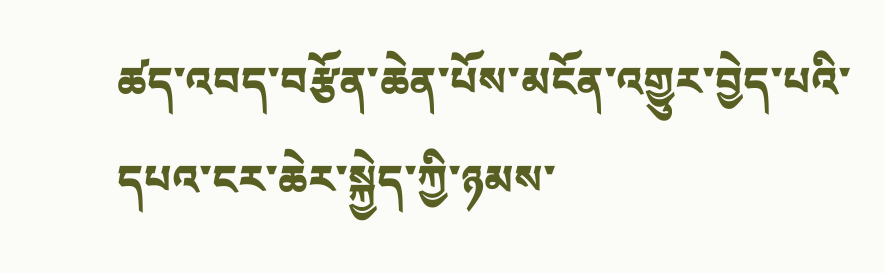ཚད་འབད་བརྩོན་ཆེན་པོས་མངོན་འགྱུར་བྱེད་པའི་དཔའ་ངར་ཆེར་སྐྱེད་ཀྱི་ཉམས་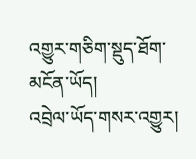འགྱུར་གཅིག་སྡུད་ཐོག་མངོན་ཡོད།
འབྲེལ་ཡོད་གསར་འགྱུར།